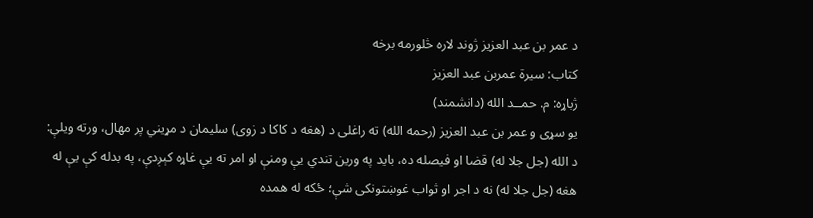د عمر بن عبد العزیز ژوند لاره څلورمه برخه
کتاب: سیرة عمربن عبد العزیز
ژباړه: م. حمــد الله (دانشمند)
یو سړی و عمر بن عبد العزیز (رحمه الله) ته راغلی د (هغه د کاکا د زوی) سلیمان د مړیني پر مهال، ورته ویلې: د الله (جل جلا له) قضا او فیصله ده، باید په ورین تندي یې ومنې او امر ته یې غاړه کېږدې، په بدله کې یې له هغه (جل جلا له) نه د اجر او ثواب غوښتونکی شې؛ ځکه له همده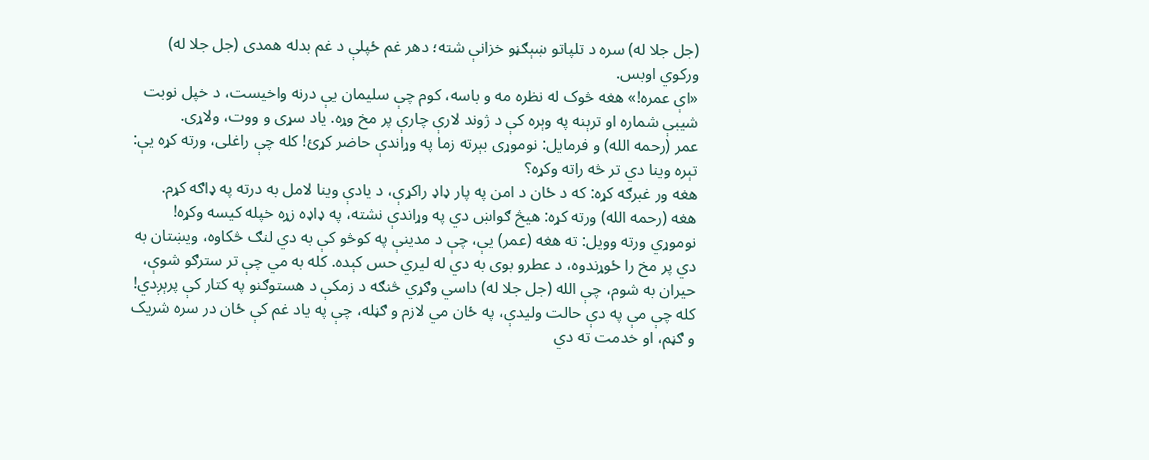(جل جلا له) سره د تلپاتو ښېګڼو خزانې شته؛ دهر غم ځپلې د غم بدله همدی (جل جلا له) ورکوي اوبس.
«اې عمره!» هغه څوک له نظره مه و باسه، کوم چې سلیمان یې درنه واخیست، د خپل نوبت شیبې شماره او ترېنه په وېره کې د ژوند لارې چارې پر مخ وړه. یاد سړی و ووت، ولاړی.
عمر (رحمه الله) و فرمایل: نوموړی بېرته زما په وړاندې حاضر کړئ! کله چې راغلی، ورته کړه یې: تېره وینا دي تر څه راته وکړه؟
هغه ور غبرګه کړه: که د ځان د امن په پار ډاډ راکړې، د یادې وینا لامل به درته په ډاګه کړم.
هغه (رحمه الله) ورته کړه: هیڅ ګواښ دي په وړاندې نشته، په ډاډه زړه خپله کیسه وکړه!
نوموړي ورته وویل: ته هغه (عمر) یې، چې د مدینې په کوڅو کې به دي لنګ څکاوه، ویښتان به دي پر مخ را ځوړندوه، د عطرو بوی به دي له لیري حس کېده. کله به مي چې تر سترګو شوې، حیران به شوم، چې الله (جل جلا له) داسي وګړي څنګه د زمکې د هستوګنو په کتار کې پرېږدي! کله چې مې په دې حالت ولیدې، په ځان مي لازم و ګڼله، چې په یاد غم کې ځان در سره شریک و ګڼم، او خدمت ته دي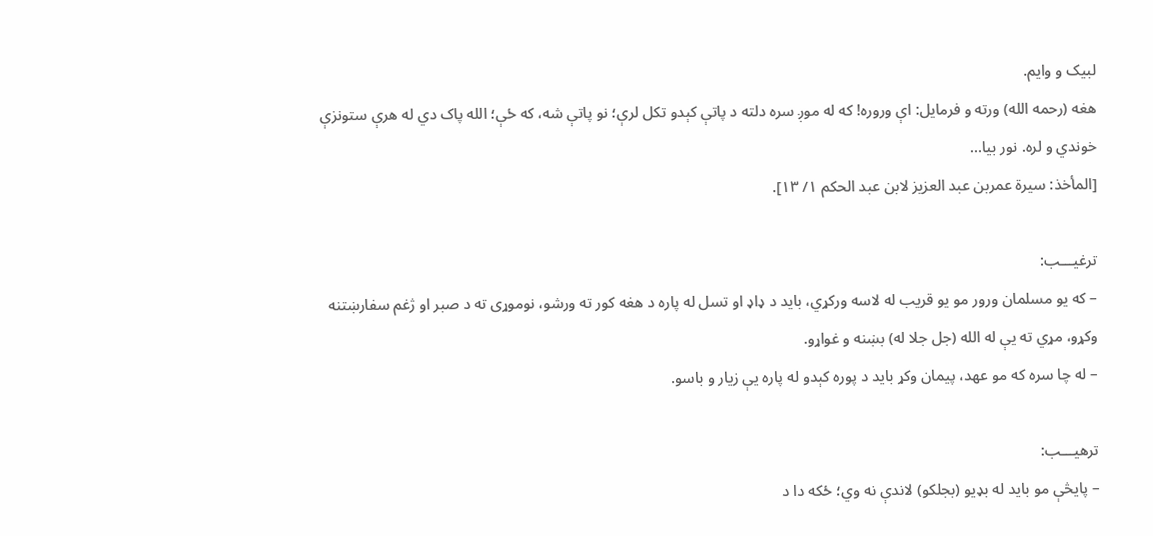لبیک و وایم.
هغه (رحمه الله) ورته و فرمایل: اې وروره! که له موږ سره دلته د پاتې کېدو تکل لرې؛ نو پاتې شه، که ځې؛ الله پاک دي له هرې ستونزې خوندي و لره. نور بیا…
[المأخذ: سیرة عمربن عبد العزیز لابن عبد الحکم ۱/ ۱۳].

ترغیـــب:
– که یو مسلمان ورور مو یو قریب له لاسه ورکړي، باید د ډاډ او تسل له پاره د هغه کور ته ورشو، نوموړی ته د صبر او ژغم سفارښتنه وکړو، مړي ته یې له الله (جل جلا له) بښنه و غواړو.
– له چا سره که مو عهد، پیمان وکړ باید د پوره کېدو له پاره یې زیار و باسو.

ترهیـــب:
– پایڅې مو باید له بډیو (بجلکو) لاندې نه وي؛ ځکه دا د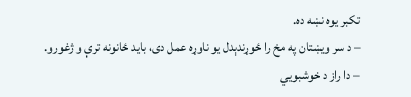تکبر یوه نښه ده.
– د سر ویښتان په مخ را ځوړندېدل یو ناوړه عمل دی، باید ځانونه ترې و ژغورو.
– دا راز د خوشبویي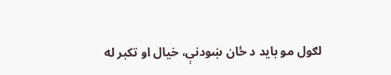لګول مو باید د ځان ښودنې، خیال او تکبر له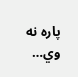پاره نه وي…